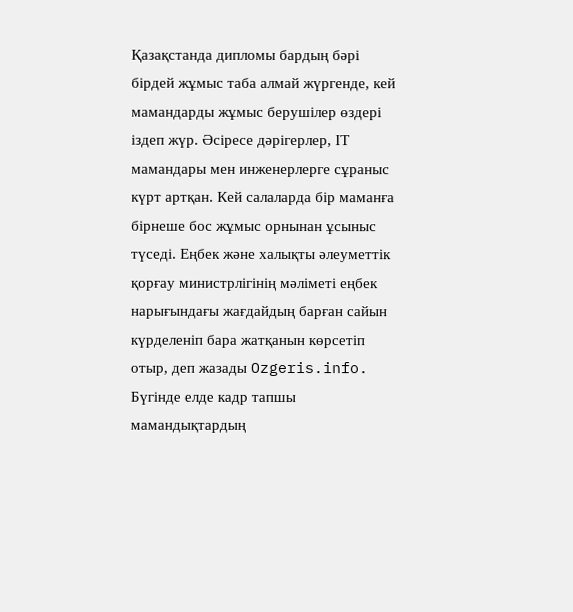Қазақстанда дипломы бардың бәрі бірдей жұмыс таба алмай жүргенде, кей мамандарды жұмыс берушілер өздері іздеп жүр. Әсіресе дәрігерлер, ІТ мамандары мен инженерлерге сұраныс күрт артқан. Кей салаларда бір маманға бірнеше бос жұмыс орнынан ұсыныс түседі. Еңбек және халықты әлеуметтік қорғау министрлігінің мәліметі еңбек нарығындағы жағдайдың барған сайын күрделеніп бара жатқанын көрсетіп отыр, деп жазады Ozgeris.info.
Бүгінде елде кадр тапшы мамандықтардың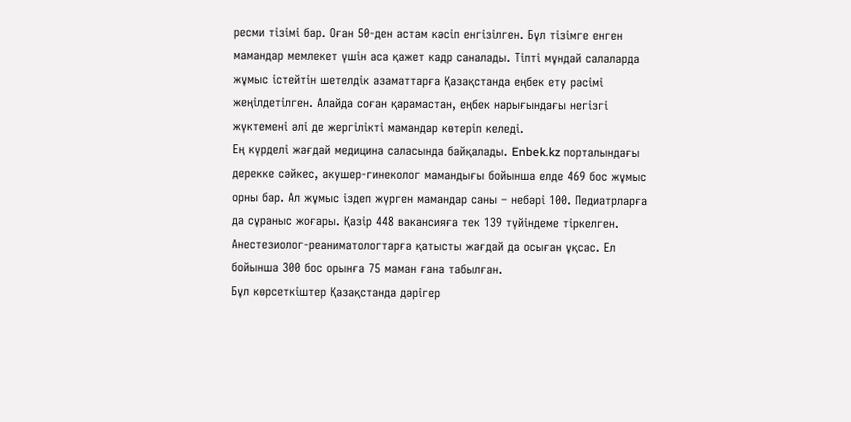ресми тізімі бар. Оған 50-ден астам кәсіп енгізілген. Бұл тізімге енген мамандар мемлекет үшін аса қажет кадр саналады. Тіпті мұндай салаларда жұмыс істейтін шетелдік азаматтарға Қазақстанда еңбек ету рәсімі жеңілдетілген. Алайда соған қарамастан, еңбек нарығындағы негізгі жүктемені әлі де жергілікті мамандар көтеріп келеді.
Ең күрделі жағдай медицина саласында байқалады. Enbek.kz порталындағы дерекке сәйкес, акушер-гинеколог мамандығы бойынша елде 469 бос жұмыс орны бар. Ал жұмыс іздеп жүрген мамандар саны – небәрі 100. Педиатрларға да сұраныс жоғары. Қазір 448 вакансияға тек 139 түйіндеме тіркелген. Анестезиолог-реаниматологтарға қатысты жағдай да осыған ұқсас. Ел бойынша 300 бос орынға 75 маман ғана табылған.
Бұл көрсеткіштер Қазақстанда дәрігер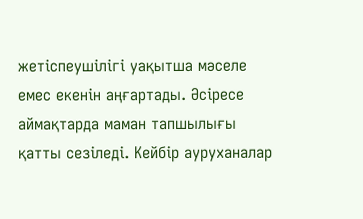жетіспеушілігі уақытша мәселе емес екенін аңғартады. Әсіресе аймақтарда маман тапшылығы қатты сезіледі. Кейбір ауруханалар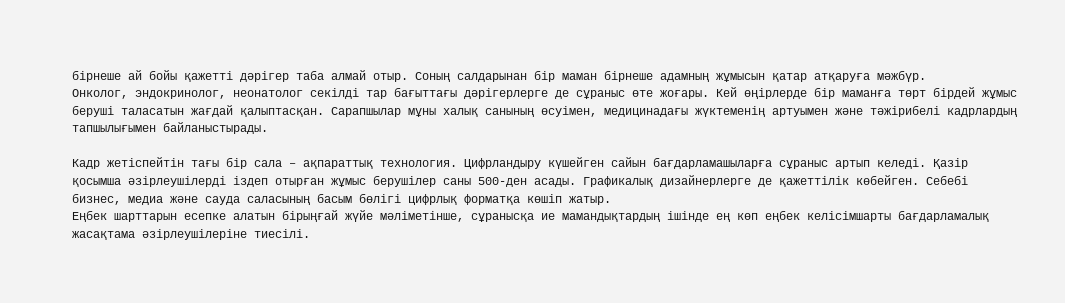бірнеше ай бойы қажетті дәрігер таба алмай отыр. Соның салдарынан бір маман бірнеше адамның жұмысын қатар атқаруға мәжбүр.
Онколог, эндокринолог, неонатолог секілді тар бағыттағы дәрігерлерге де сұраныс өте жоғары. Кей өңірлерде бір маманға төрт бірдей жұмыс беруші таласатын жағдай қалыптасқан. Сарапшылар мұны халық санының өсуімен, медицинадағы жүктеменің артуымен және тәжірибелі кадрлардың тапшылығымен байланыстырады.

Кадр жетіспейтін тағы бір сала – ақпараттық технология. Цифрландыру күшейген сайын бағдарламашыларға сұраныс артып келеді. Қазір қосымша әзірлеушілерді іздеп отырған жұмыс берушілер саны 500-ден асады. Графикалық дизайнерлерге де қажеттілік көбейген. Себебі бизнес, медиа және сауда саласының басым бөлігі цифрлық форматқа көшіп жатыр.
Еңбек шарттарын есепке алатын бірыңғай жүйе мәліметінше, сұранысқа ие мамандықтардың ішінде ең көп еңбек келісімшарты бағдарламалық жасақтама әзірлеушілеріне тиесілі.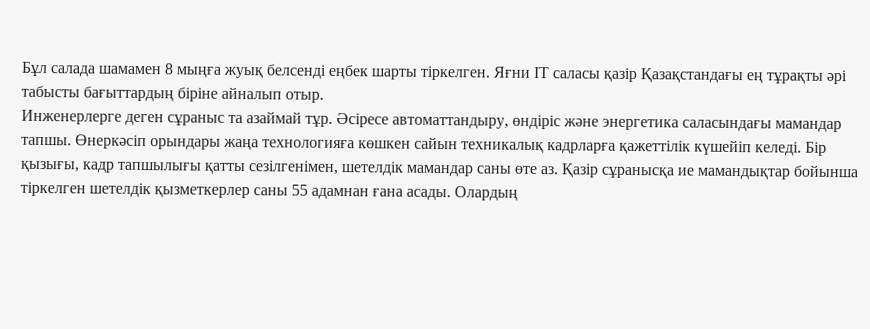Бұл салада шамамен 8 мыңға жуық белсенді еңбек шарты тіркелген. Яғни ІТ саласы қазір Қазақстандағы ең тұрақты әрі табысты бағыттардың біріне айналып отыр.
Инженерлерге деген сұраныс та азаймай тұр. Әсіресе автоматтандыру, өндіріс және энергетика саласындағы мамандар тапшы. Өнеркәсіп орындары жаңа технологияға көшкен сайын техникалық кадрларға қажеттілік күшейіп келеді. Бір қызығы, кадр тапшылығы қатты сезілгенімен, шетелдік мамандар саны өте аз. Қазір сұранысқа ие мамандықтар бойынша тіркелген шетелдік қызметкерлер саны 55 адамнан ғана асады. Олардың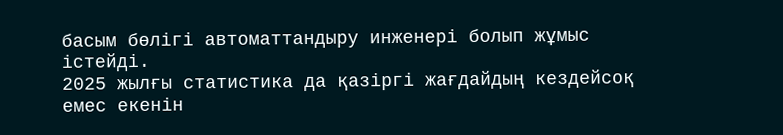басым бөлігі автоматтандыру инженері болып жұмыс істейді.
2025 жылғы статистика да қазіргі жағдайдың кездейсоқ емес екенін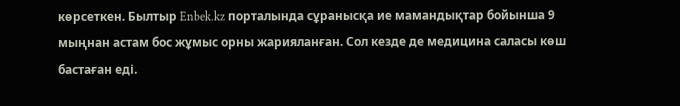көрсеткен. Былтыр Enbek.kz порталында сұранысқа ие мамандықтар бойынша 9 мыңнан астам бос жұмыс орны жарияланған. Сол кезде де медицина саласы көш бастаған еді.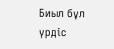Биыл бұл үрдіс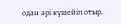одан әрі күшейіп отыр.